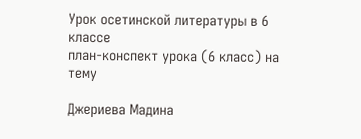Урок осетинской литературы в 6 классе
план-конспект урока (6 класс) на тему

Джериева Мадина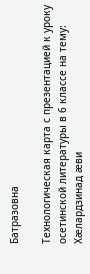Батразовна

Технологическая карта с презентацией к уроку осетинской литературы в 6 классе на тему: Хæлардзинад æви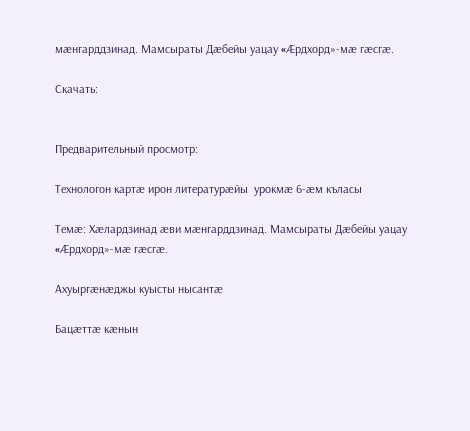мæнгарддзинад. Мамсыраты Дæбейы уацау «Æрдхорд»-мæ гæсгæ.

Скачать:


Предварительный просмотр:

Технологон картæ ирон литературæйы  урокмæ 6-æм къласы

Темæ: Хæлардзинад æви мæнгарддзинад. Мамсыраты Дæбейы уацау «Æрдхорд»-мæ гæсгæ.

Ахуыргæнæджы куысты нысантæ

Бацæттæ кæнын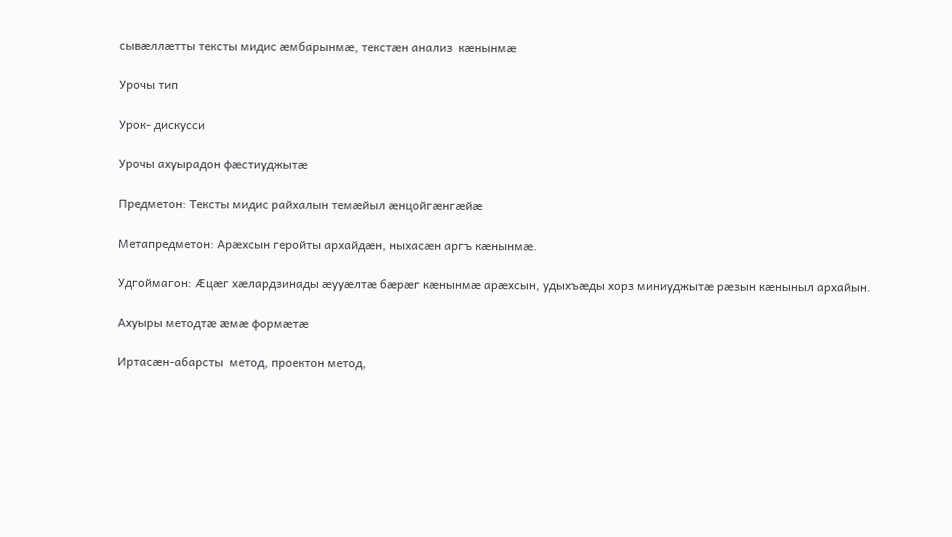сывæллæтты тексты мидис æмбарынмæ, текстæн анализ  кæнынмæ

Урочы тип

Урок- дискусси

Урочы ахуырадон фæстиуджытæ

Предметон: Тексты мидис райхалын темæйыл æнцойгæнгæйæ

Метапредметон: Арæхсын геройты архайдæн, ныхасæн аргъ кæнынмæ.

Удгоймагон: Æцæг хæлардзинады æууæлтæ бæрæг кæнынмæ арæхсын, удыхъæды хорз миниуджытæ рæзын кæныныл архайын.

Ахуыры методтæ æмæ формæтæ

Иртасæн-абарсты  метод, проектон метод,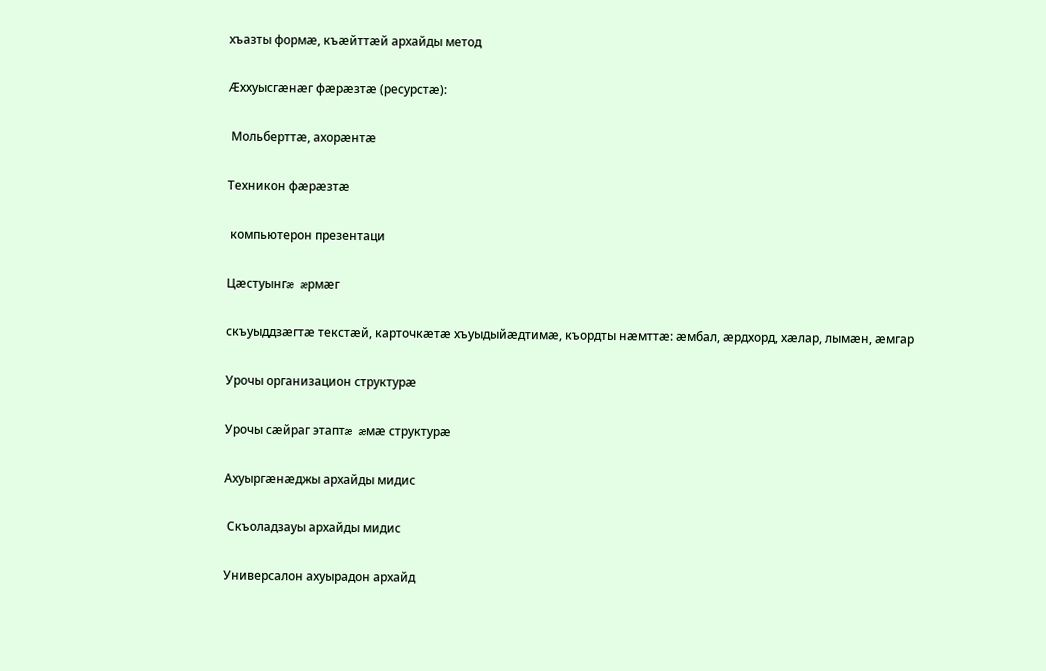хъазты формæ, къæйттæй архайды метод

Æххуысгæнæг фæрæзтæ (ресурстæ):

 Мольберттæ, ахорæнтæ

Техникон фæрæзтæ

 компьютерон презентаци

Цæстуынгæ æрмæг

скъуыддзæгтæ текстæй, карточкæтæ хъуыдыйæдтимæ, къордты нæмттæ: æмбал, æрдхорд, хæлар, лымæн, æмгар

Урочы организацион структурæ

Урочы сæйраг этаптæ æмæ структурæ

Ахуыргæнæджы архайды мидис

 Скъоладзауы архайды мидис

Универсалон ахуырадон архайд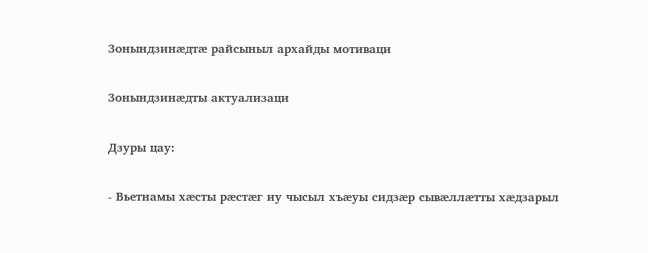Зонындзинæдтæ райсыныл архайды мотиваци

Зонындзинæдты актуализаци

Дзуры цау:

- Вьетнамы хæсты рæстæг иу чысыл хъæуы сидзæр сывæллæтты хæдзарыл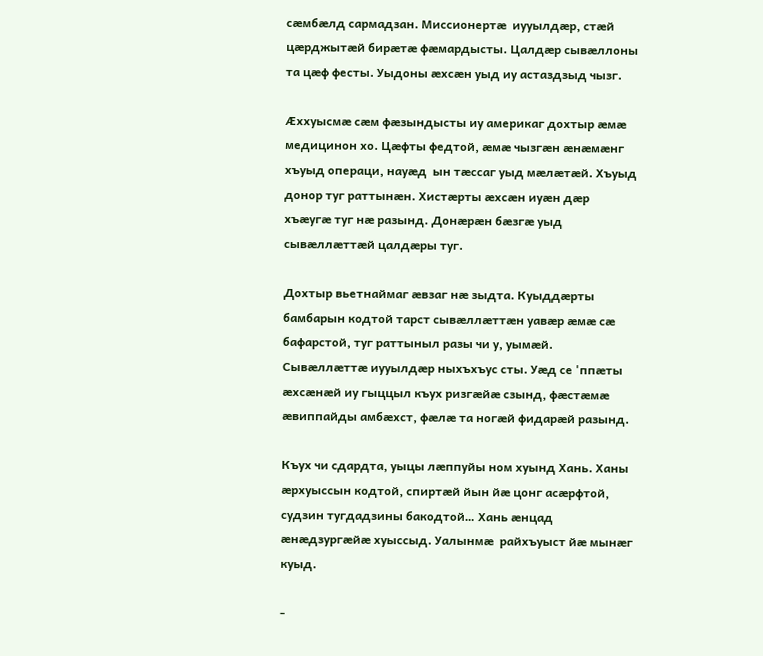сæмбæлд сармадзан. Миссионертæ  иууылдæр, стæй цæрджытæй бирæтæ фæмардысты. Цалдæр сывæллоны та цæф фесты. Уыдоны æхсæн уыд иу астаздзыд чызг.

Æххуысмæ сæм фæзындысты иу америкаг дохтыр æмæ медицинон хо. Цæфты федтой, æмæ чызгæн æнæмæнг хъуыд операци, науæд  ын тæссаг уыд мæлæтæй. Хъуыд донор туг раттынæн. Хистæрты æхсæн иуæн дæр хъæугæ туг нæ разынд. Донæрæн бæзгæ уыд сывæллæттæй цалдæры туг.

Дохтыр вьетнаймаг æвзаг нæ зыдта. Куыддæрты бамбарын кодтой тарст сывæллæттæн уавæр æмæ сæ бафарстой, туг раттыныл разы чи у, уымæй. Сывæллæттæ иууылдæр ныхъхъус сты. Уæд се 'ппæты æхсæнæй иу гыццыл къух ризгæйæ сзынд, фæстæмæ æвиппайды амбæхст, фæлæ та ногæй фидарæй разынд.

Къух чи сдардта, уыцы лæппуйы ном хуынд Хань. Ханы æрхуыссын кодтой, спиртæй йын йæ цонг асæрфтой, судзин тугдадзины бакодтой… Хань æнцад æнæдзургæйæ хуыссыд. Уалынмæ  райхъуыст йæ мынæг куыд.

-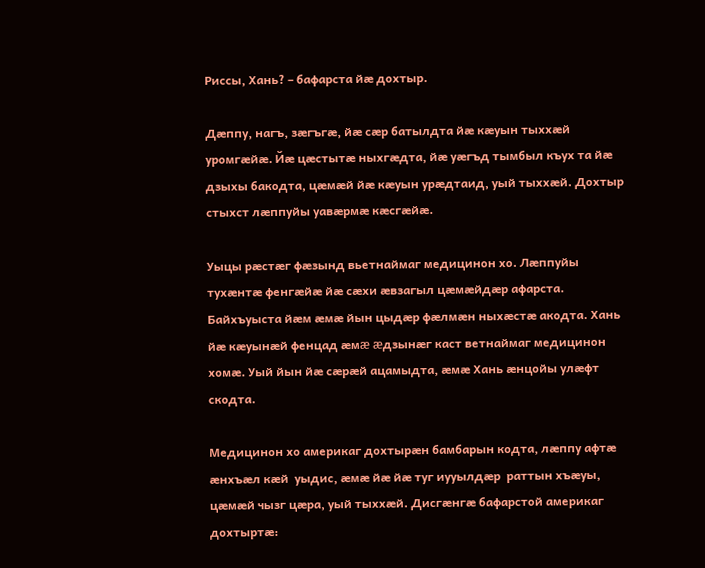Риссы, Хань? – бафарста йæ дохтыр.

Дæппу, нагъ, зæгъгæ, йæ сæр батылдта йæ кæуын тыххæй уромгæйæ. Йæ цæстытæ ныхгæдта, йæ уæгъд тымбыл къух та йæ дзыхы бакодта, цæмæй йæ кæуын урæдтаид, уый тыххæй. Дохтыр стыхст лæппуйы уавæрмæ кæсгæйæ.

Уыцы рæстæг фæзынд вьетнаймаг медицинон хо. Лæппуйы тухæнтæ фенгæйæ йæ сæхи æвзагыл цæмæйдæр афарста. Байхъуыста йæм æмæ йын цыдæр фæлмæн ныхæстæ акодта. Хань йæ кæуынæй фенцад æмæ æдзынæг каст ветнаймаг медицинон хомæ. Уый йын йæ сæрæй ацамыдта, æмæ Хань æнцойы улæфт скодта.

Медицинон хо америкаг дохтырæн бамбарын кодта, лæппу афтæ æнхъæл кæй  уыдис, æмæ йæ йæ туг иууылдæр  раттын хъæуы, цæмæй чызг цæра, уый тыххæй. Дисгæнгæ бафарстой америкаг дохтыртæ: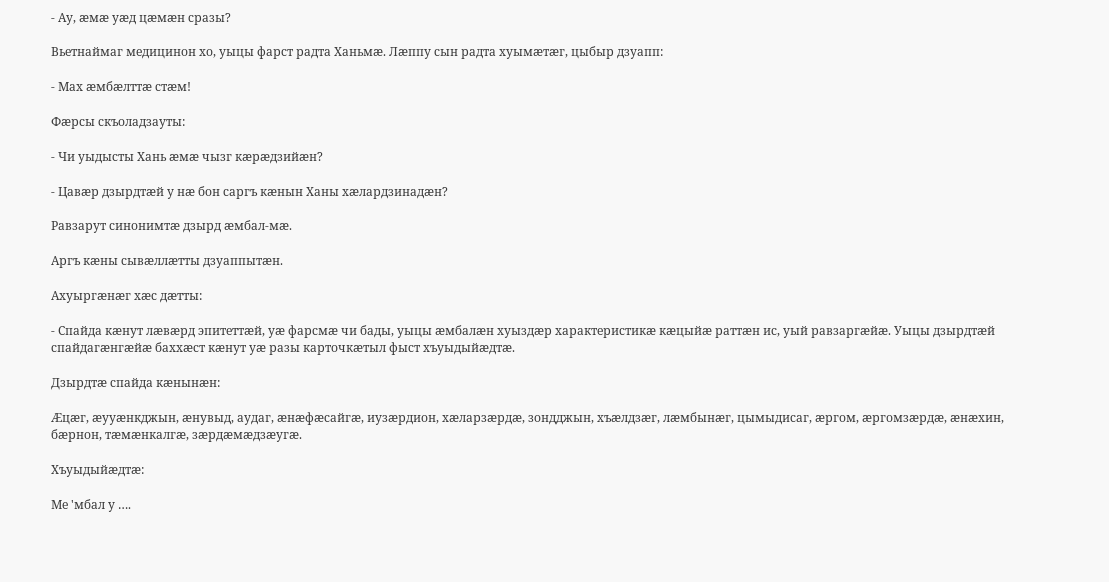- Ау, æмæ уæд цæмæн сразы?

Вьетнаймаг медицинон хо, уыцы фарст радта Ханьмæ. Лæппу сын радта хуымæтæг, цыбыр дзуапп:

- Мах æмбæлттæ стæм!

Фæрсы скъоладзауты:

- Чи уыдысты Хань æмæ чызг кæрæдзийæн?

- Цавæр дзырдтæй у нæ бон саргъ кæнын Ханы хæлардзинадæн?

Равзарут синонимтæ дзырд æмбал-мæ.

Аргъ кæны сывæллæтты дзуаппытæн.

Ахуыргæнæг хæс дæтты:

- Спайда кæнут лæвæрд эпитеттæй, уæ фарсмæ чи бады, уыцы æмбалæн хуыздæр характеристикæ кæцыйæ раттæн ис, уый равзаргæйæ. Уыцы дзырдтæй спайдагæнгæйæ баххæст кæнут уæ разы карточкæтыл фыст хъуыдыйæдтæ.

Дзырдтæ спайда кæнынæн:

Æцæг, æууæнкджын, æнувыд, аудаг, æнæфæсайгæ, иузæрдион, хæларзæрдæ, зондджын, хъæлдзæг, лæмбынæг, цымыдисаг, æргом, æргомзæрдæ, æнæхин, бæрнон, тæмæнкалгæ, зæрдæмæдзæугæ.

Хъуыдыйæдтæ:

Ме 'мбал у ….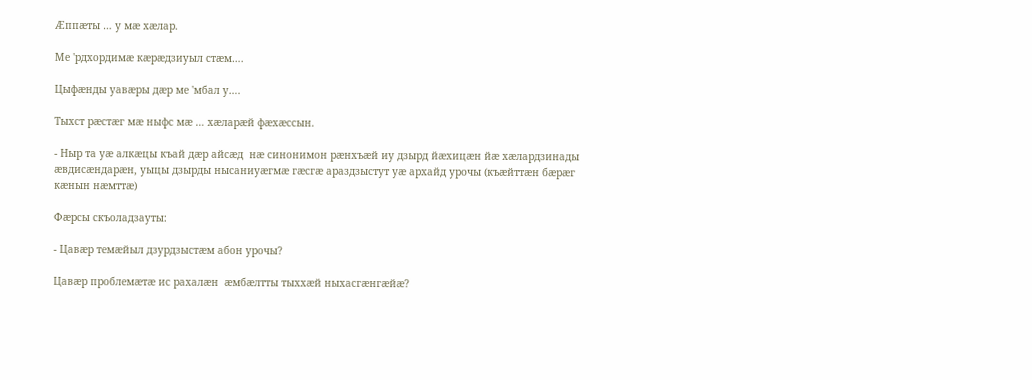Æппæты … у мæ хæлар.

Ме 'рдхордимæ кæрæдзиуыл стæм….

Цыфæнды уавæры дæр ме 'мбал у….

Тыхст рæстæг мæ ныфс мæ … хæларæй фæхæссын.

- Ныр та уæ алкæцы къай дæр айсæд  нæ синонимон рæнхъæй иу дзырд йæхицæн йæ хæлардзинады æвдисæндарæн, уыцы дзырды нысаниуæгмæ гæсгæ араздзыстут уæ архайд урочы (къæйттæн бæрæг кæнын нæмттæ)

Фæрсы скъоладзауты:

- Цавæр темæйыл дзурдзыстæм абон урочы?

Цавæр проблемæтæ ис рахалæн  æмбæлтты тыххæй ныхасгæнгæйæ?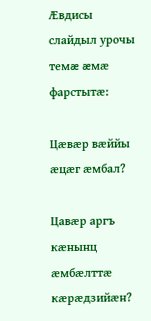Æвдисы слайдыл урочы темæ æмæ фарстытæ:

Цæвæр вæййы æцæг æмбал?

Цавæр аргъ кæнынц æмбæлттæ кæрæдзийæн?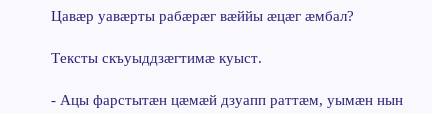Цавæр уавæрты рабæрæг вæййы æцæг æмбал?

Тексты скъуыддзæгтимæ куыст.

- Ацы фарстытæн цæмæй дзуапп раттæм, уымæн нын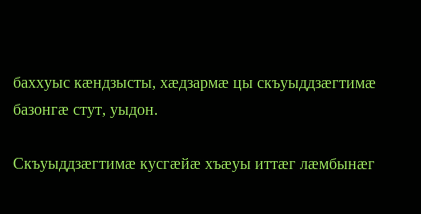баххуыс кæндзысты, хæдзармæ цы скъуыддзæгтимæ базонгæ стут, уыдон.

Скъуыддзæгтимæ кусгæйæ хъæуы иттæг лæмбынæг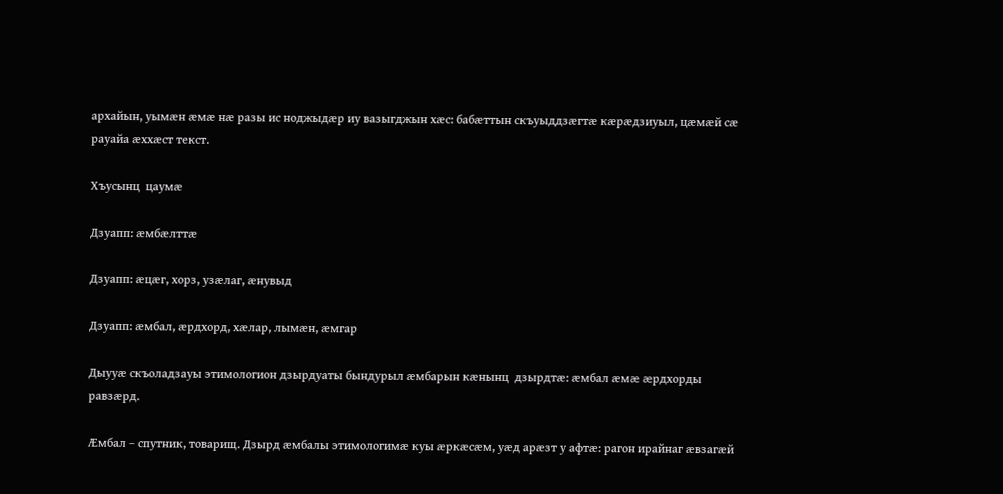архайын, уымæн æмæ нæ разы ис ноджыдæр иу вазыгджын хæс: бабæттын скъуыддзæгтæ кæрæдзиуыл, цæмæй сæ рауайа æххæст текст.

Хъусынц  цаумæ

Дзуапп: æмбæлттæ

Дзуапп: æцæг, хорз, узæлаг, æнувыд

Дзуапп: æмбал, æрдхорд, хæлар, лымæн, æмгар

Дыууæ скъоладзауы этимологион дзырдуаты бындурыл æмбарын кæнынц  дзырдтæ: æмбал æмæ æрдхорды равзæрд.

Æмбал – спутник, товарищ. Дзырд æмбалы этимологимæ куы æркæсæм, уæд арæзт у афтæ: рагон ирайнаг æвзагæй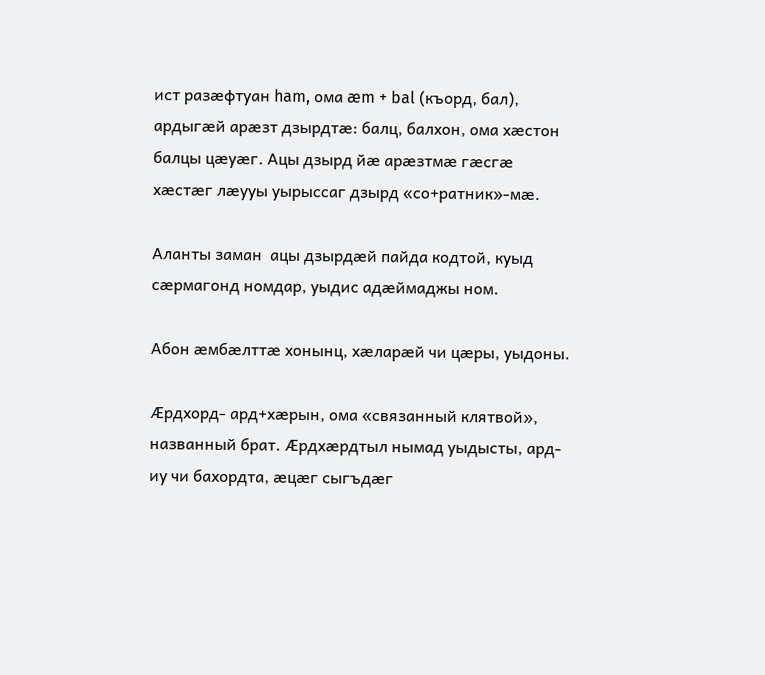ист разæфтуан ham, ома æm + bal (къорд, бал), ардыгæй арæзт дзырдтæ: балц, балхон, ома хæстон балцы цæуæг. Ацы дзырд йæ арæзтмæ гæсгæ хæстæг лæууы уырыссаг дзырд «со+ратник»-мæ.

Аланты заман  ацы дзырдæй пайда кодтой, куыд сæрмагонд номдар, уыдис адæймаджы ном.

Абон æмбæлттæ хонынц, хæларæй чи цæры, уыдоны.

Æрдхорд- ард+хæрын, ома «связанный клятвой», названный брат. Æрдхæрдтыл нымад уыдысты, ард-иу чи бахордта, æцæг сыгъдæг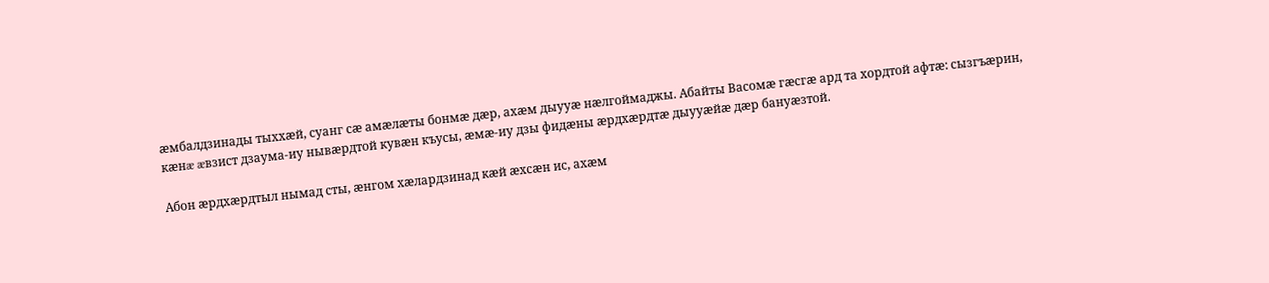æмбалдзинады тыххæй, суанг сæ амæлæты бонмæ дæр, ахæм дыууæ нæлгоймаджы. Абайты Васомæ гæсгæ ард та хордтой афтæ: сызгъæрин, кæнæ æвзист дзаума-иу нывæрдтой кувæн къусы, æмæ-иу дзы фидæны æрдхæрдтæ дыууæйæ дæр бануæзтой.

Абон æрдхæрдтыл нымад сты, æнгом хæлардзинад кæй æхсæн ис, ахæм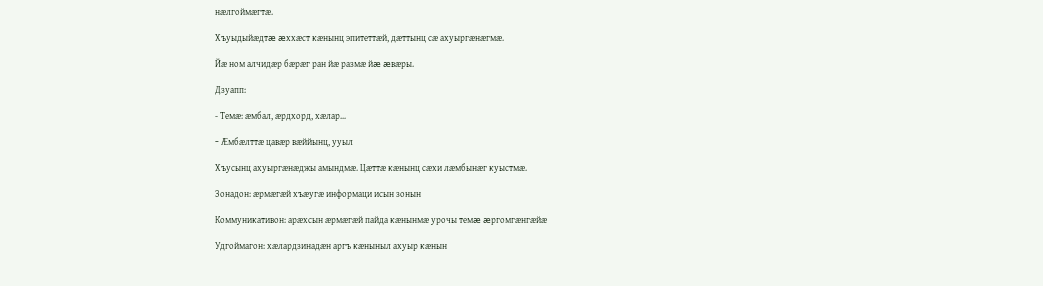нæлгоймæгтæ.

Хъуыдыйæдтæ æххæст кæнынц эпитеттæй, дæттынц сæ ахуыргæнæгмæ.

Йæ ном алчидæр бæрæг ран йæ размæ йæ æвæры.

Дзуапп:

- Темæ: æмбал, æрдхорд, хæлар…

- Æмбæлттæ цавæр вæййынц, ууыл

Хъусынц ахуыргæнæджы амындмæ. Цæттæ кæнынц сæхи лæмбынæг куыстмæ.

Зонадон: æрмæгæй хъæугæ информаци исын зонын

Коммуникативон: арæхсын æрмæгæй пайда кæнынмæ урочы темæ æргомгæнгæйæ

Удгоймагон: хæлардзинадæн аргъ кæныныл ахуыр кæнын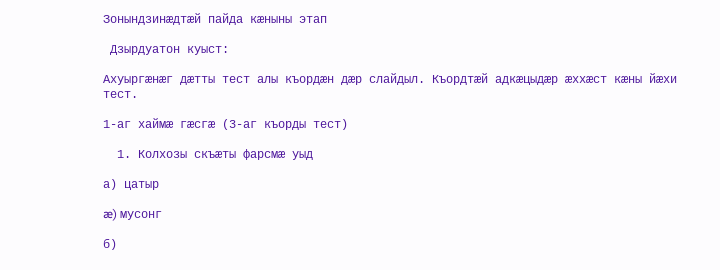Зонындзинæдтæй пайда кæныны этап

 Дзырдуатон куыст:

Ахуыргæнæг дæтты тест алы къордæн дæр слайдыл. Къордтæй адкæцыдæр æххæст кæны йæхи тест.

1-аг хаймæ гæсгæ (3-аг къорды тест)

  1. Колхозы скъæты фарсмæ уыд

а) цатыр

æ) мусонг

б)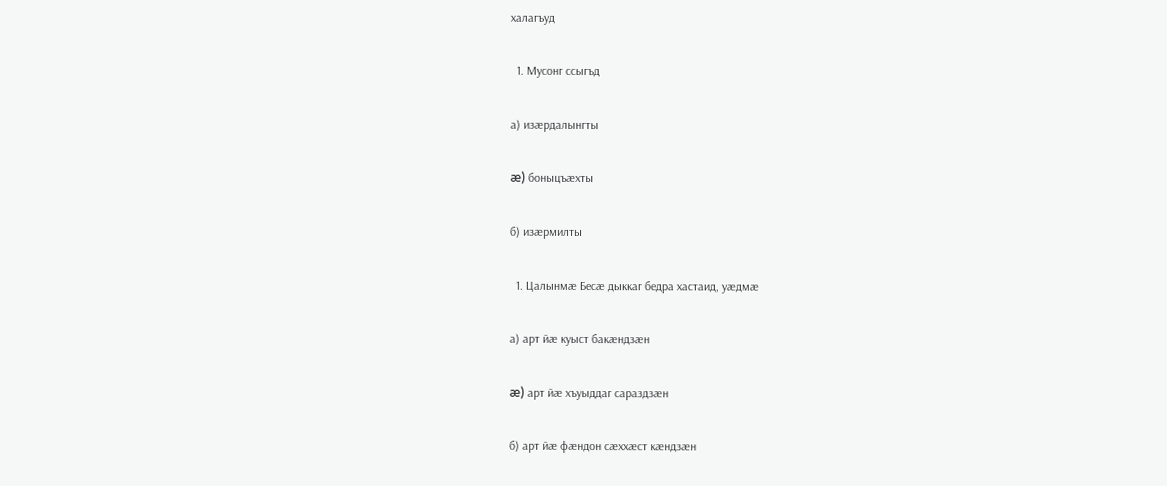халагъуд

  1. Мусонг ссыгъд

а) изæрдалынгты

æ) боныцъæхты

б) изæрмилты

  1. Цалынмæ Бесæ дыккаг бедра хастаид, уæдмæ

а) арт йæ куыст бакæндзæн

æ) арт йæ хъуыддаг сараздзæн

б) арт йæ фæндон сæххæст кæндзæн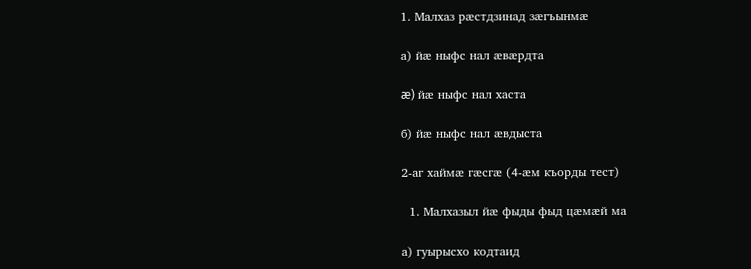1. Малхаз рæстдзинад зæгъынмæ

а) йæ ныфс нал æвæрдта

æ) йæ ныфс нал хаста

б) йæ ныфс нал æвдыста

2-аг хаймæ гæсгæ (4-æм къорды тест)

  1. Малхазыл йæ фыды фыд цæмæй ма

а) гуырысхо кодтаид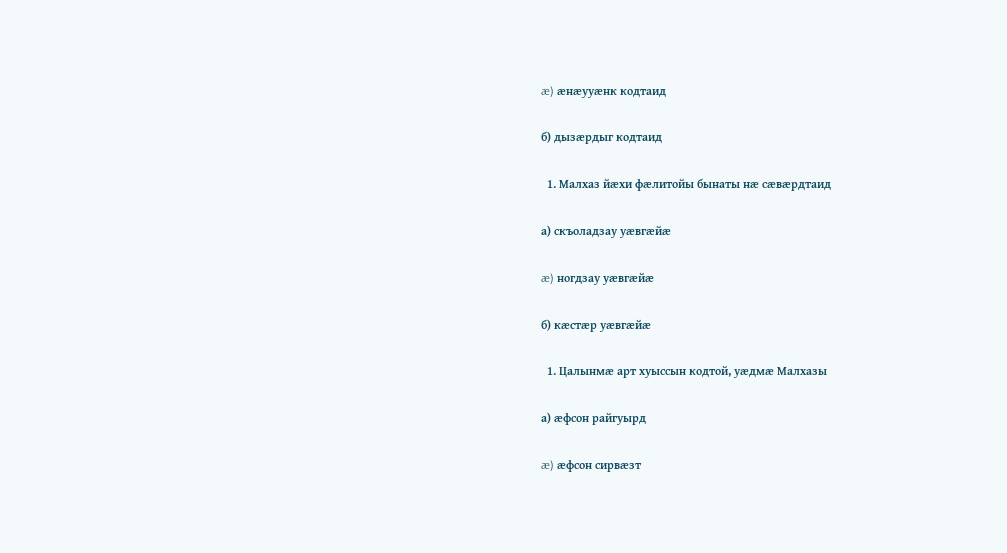æ) æнæууæнк кодтаид

б) дызæрдыг кодтаид

  1. Малхаз йæхи фæлитойы бынаты нæ сæвæрдтаид

а) скъоладзау уæвгæйæ

æ) ногдзау уæвгæйæ

б) кæстæр уæвгæйæ

  1. Цалынмæ арт хуыссын кодтой, уæдмæ Малхазы

а) æфсон райгуырд

æ) æфсон сирвæзт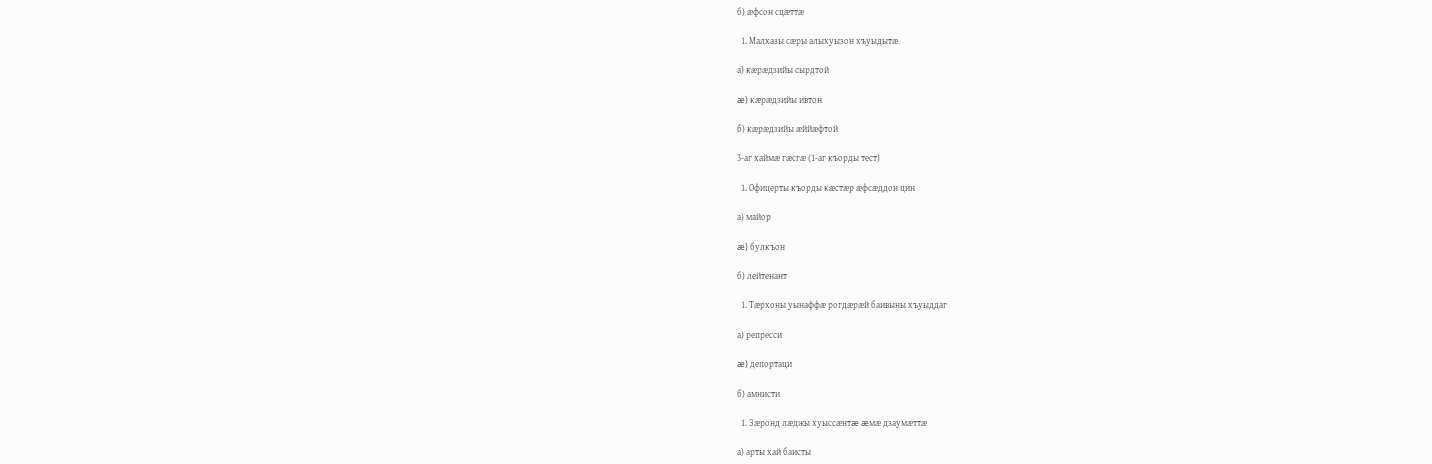б) æфсон сцæттæ

  1. Малхазы сæры алыхуызон хъуыдытæ

а) кæрæдзийы сырдтой

æ) кæрæдзийы ивтон

б) кæрæдзийы æййæфтой

3-аг хаймæ гæсгæ (1-аг къорды тест)

  1. Офицерты къорды кæстæр æфсæддон цин

а) майор

æ) булкъон

б) лейтенант

  1. Тæрхоны уынаффæ рогдæрæй баивыны хъуыддаг

а) репресси

æ) депортаци

б) амнисти

  1. Зæронд лæджы хуыссæнтæ æмæ дзаумæттæ

а) арты хай баисты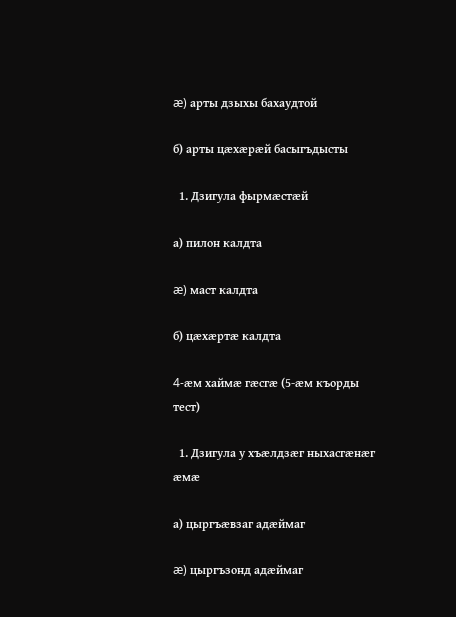æ) арты дзыхы бахаудтой

б) арты цæхæрæй басыгъдысты

  1. Дзигула фырмæстæй

а) пилон калдта

æ) маст калдта

б) цæхæртæ калдта

4-æм хаймæ гæсгæ (5-æм къорды тест)

  1. Дзигула у хъæлдзæг ныхасгæнæг æмæ

а) цыргъæвзаг адæймаг

æ) цыргъзонд адæймаг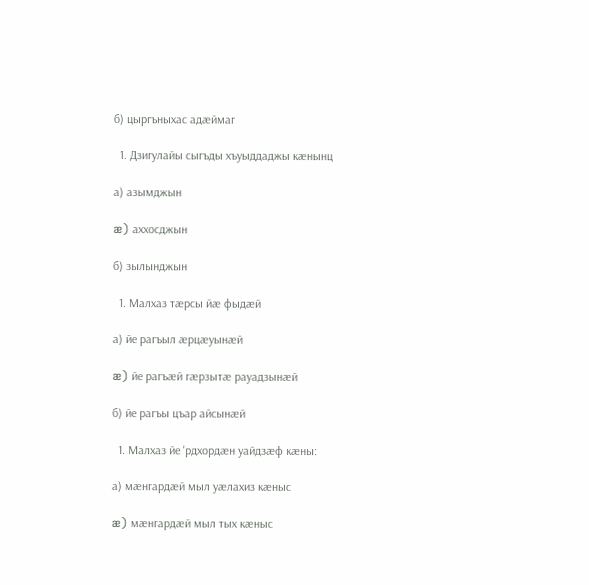б) цыргъныхас адæймаг

  1. Дзигулайы сыгъды хъуыддаджы кæнынц

а) азымджын

æ) аххосджын

б) зылынджын

  1. Малхаз тæрсы йæ фыдæй

а) йе рагъыл æрцæуынæй

æ) йе рагъæй гæрзытæ рауадзынæй

б) йе рагъы цъар айсынæй

  1. Малхаз йе 'рдхордæн уайдзæф кæны:

а) мæнгардæй мыл уæлахиз кæныс

æ) мæнгардæй мыл тых кæныс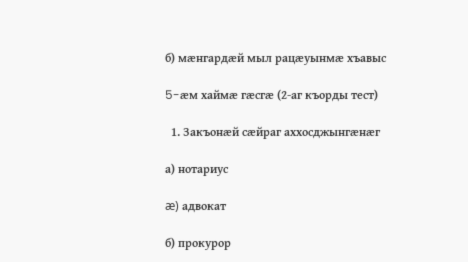б) мæнгардæй мыл рацæуынмæ хъавыс

5-æм хаймæ гæсгæ (2-аг къорды тест)

  1. Закъонæй сæйраг аххосджынгæнæг

а) нотариус

æ) адвокат

б) прокурор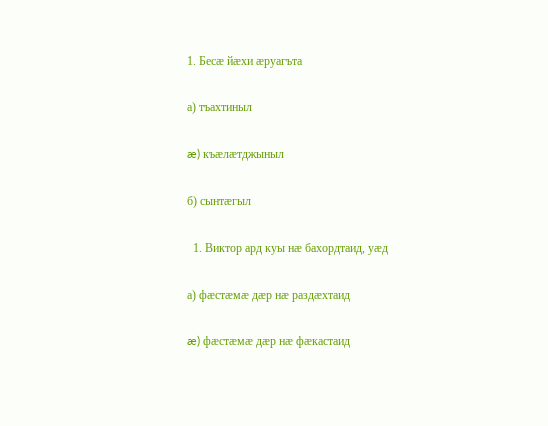1. Бесæ йæхи æруагъта

а) тъахтиныл

æ) къæлæтджыныл

б) сынтæгыл

  1. Виктор ард куы нæ бахордтаид, уæд

а) фæстæмæ дæр нæ раздæхтаид

æ) фæстæмæ дæр нæ фæкастаид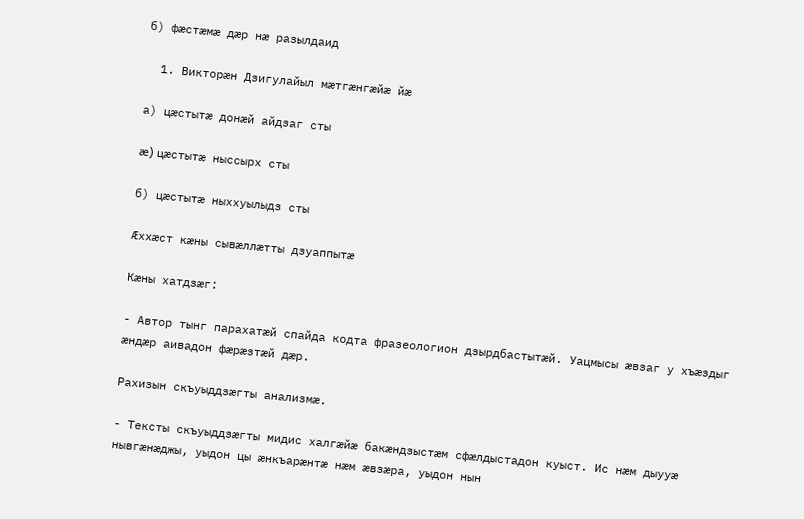б) фæстæмæ дæр нæ разылдаид

  1. Викторæн Дзигулайыл мæтгæнгæйæ йæ

а) цæстытæ донæй айдзаг сты

æ) цæстытæ ныссырх сты

б) цæстытæ ныххуылыдз сты

Æххæст кæны сывæллæтты дзуаппытæ

Кæны хатдзæг:

- Автор тынг парахатæй спайда кодта фразеологион дзырдбастытæй. Уацмысы æвзаг у хъæздыг æндæр аивадон фæрæзтæй дæр.

Рахизын скъуыддзæгты анализмæ.

- Тексты скъуыддзæгты мидис халгæйæ бакæндзыстæм сфæлдыстадон куыст. Ис нæм дыууæ нывгæнæджы, уыдон цы æнкъарæнтæ нæм æвзæра, уыдон нын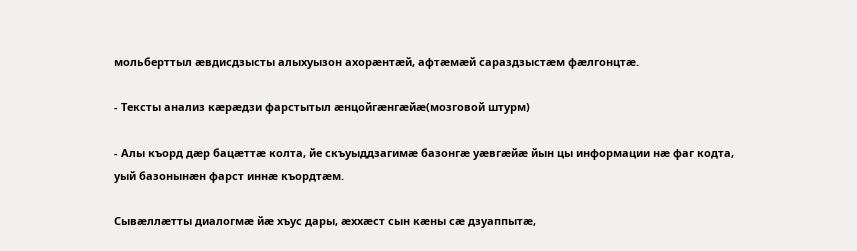мольберттыл æвдисдзысты алыхуызон ахорæнтæй, афтæмæй сараздзыстæм фæлгонцтæ.

- Тексты анализ кæрæдзи фарстытыл æнцойгæнгæйæ(мозговой штурм)

- Алы къорд дæр бацæттæ колта, йе скъуыддзагимæ базонгæ уæвгæйæ йын цы информации нæ фаг кодта, уый базонынæн фарст иннæ къордтæм.

Сывæллæтты диалогмæ йæ хъус дары, æххæст сын кæны сæ дзуаппытæ,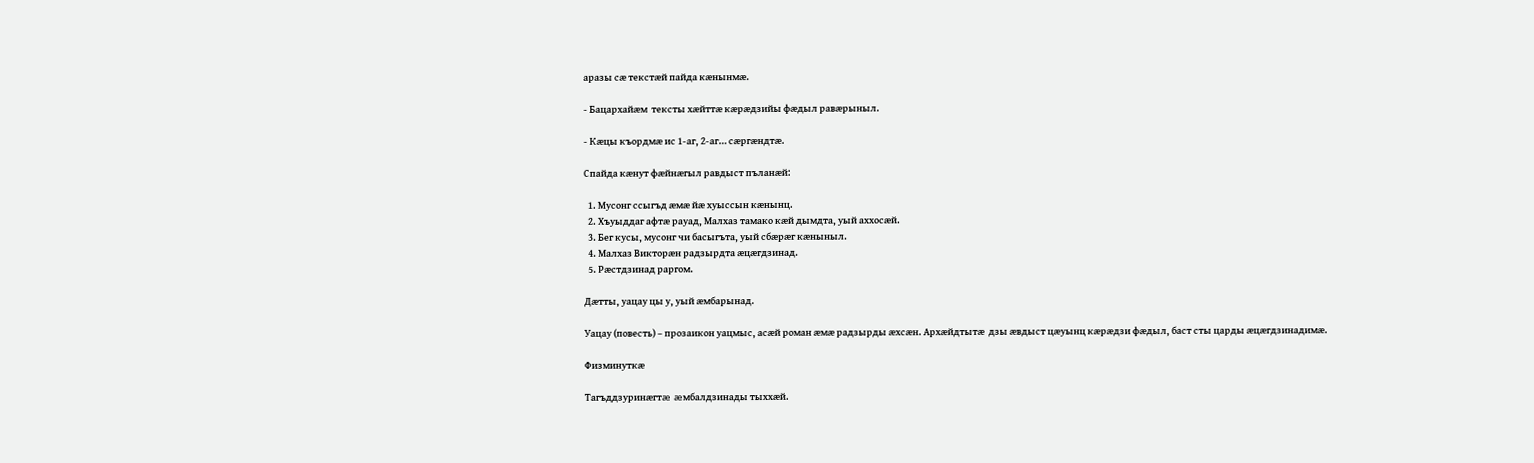аразы сæ текстæй пайда кæнынмæ.

- Бацархайæм  тексты хæйттæ кæрæдзийы фæдыл равæрыныл.

- Кæцы къордмæ ис 1-аг, 2-аг… сæргæндтæ.

Спайда кæнут фæйнæгыл равдыст пъланæй:

  1. Мусонг ссыгъд æмæ йæ хуыссын кæнынц.
  2. Хъуыддаг афтæ рауад, Малхаз тамако кæй дымдта, уый аххосæй.
  3. Бег кусы, мусонг чи басыгъта, уый сбæрæг кæныныл.
  4. Малхаз Викторæн радзырдта æцæгдзинад.
  5. Рæстдзинад раргом.

Дæтты, уацау цы у, уый æмбарынад.

Уацау (повесть) – прозаикон уацмыс, асæй роман æмæ радзырды æхсæн. Архæйдтытæ  дзы æвдыст цæуынц кæрæдзи фæдыл, баст сты царды æцæгдзинадимæ.

Физминуткæ

Тагъддзуринæгтæ æмбалдзинады тыххæй.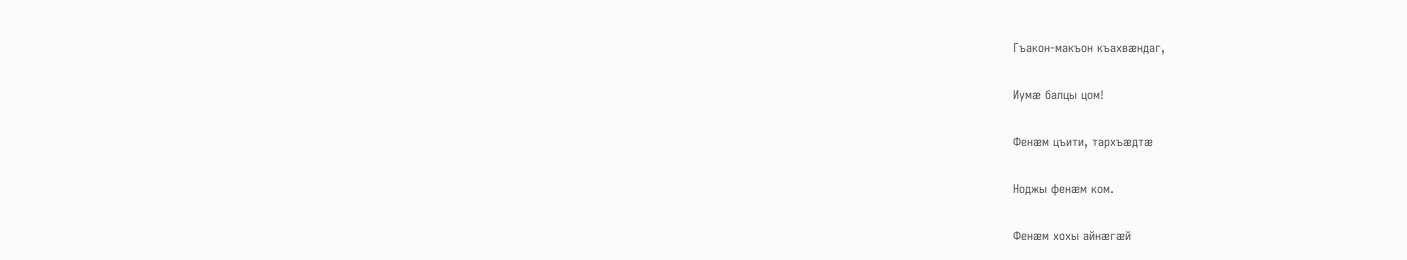Гъакон-макъон къахвæндаг,

Иумæ балцы цом!

Фенæм цъити, тархъæдтæ

Ноджы фенæм ком.

Фенæм хохы айнæгæй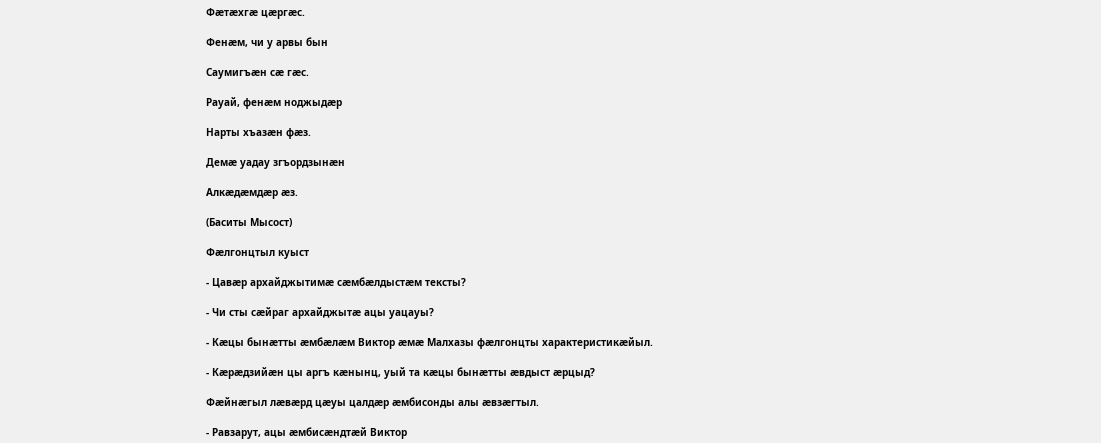Фæтæхгæ цæргæс.

Фенæм, чи у арвы бын

Саумигъæн сæ гæс.

Рауай, фенæм ноджыдæр

Нарты хъазæн фæз.

Демæ уадау згъордзынæн

Алкæдæмдæр æз.

(Баситы Мысост)

Фæлгонцтыл куыст

- Цавæр архайджытимæ сæмбæлдыстæм тексты?

- Чи сты сæйраг архайджытæ ацы уацауы?

- Кæцы бынæтты æмбæлæм Виктор æмæ Малхазы фæлгонцты характеристикæйыл.

- Кæрæдзийæн цы аргъ кæнынц, уый та кæцы бынæтты æвдыст æрцыд?

Фæйнæгыл лæвæрд цæуы цалдæр æмбисонды алы æвзæгтыл.

- Равзарут, ацы æмбисæндтæй Виктор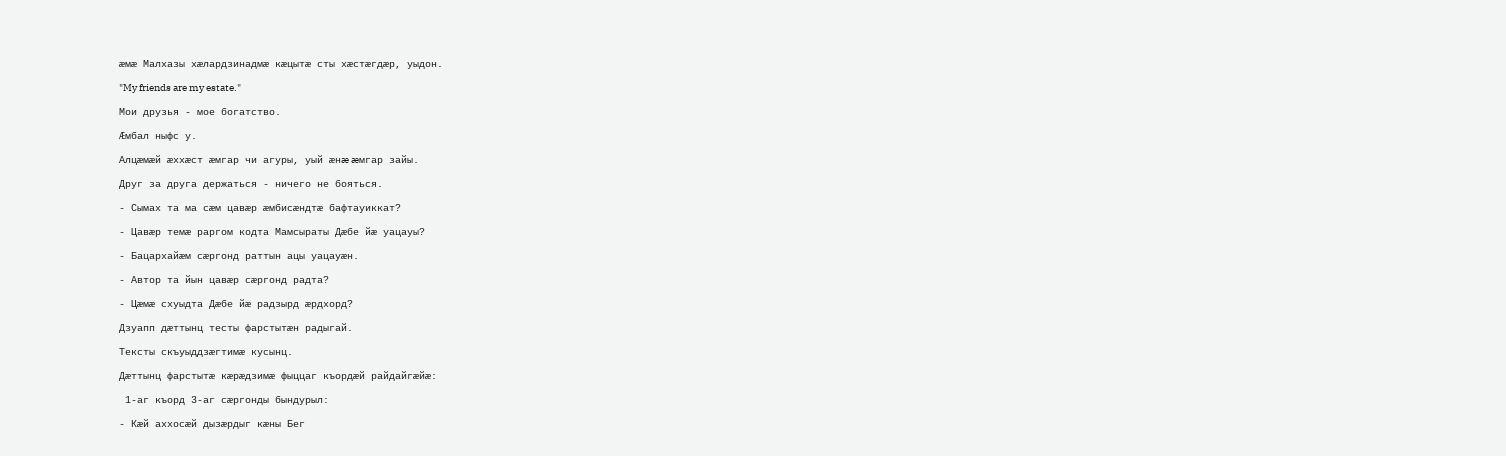æмæ Малхазы хæлардзинадмæ кæцытæ сты хæстæгдæр, уыдон.

"My friends are my estate."

Мои друзья - мое богатство.

Æмбал ныфс у.

Алцæмæй æххæст æмгар чи агуры, уый æнæ æмгар зайы.

Друг за друга держаться - ничего не бояться.

- Сымах та ма сæм цавæр æмбисæндтæ бафтауиккат?

- Цавæр темæ раргом кодта Мамсыраты Дæбе йæ уацауы?

- Бацархайæм сæргонд раттын ацы уацауæн.

- Автор та йын цавæр сæргонд радта?

- Цæмæ схуыдта Дæбе йæ радзырд æрдхорд?

Дзуапп дæттынц тесты фарстытæн радыгай.

Тексты скъуыддзæгтимæ кусынц.

Дæттынц фарстытæ кæрæдзимæ фыццаг къордæй райдайгæйæ:

 1-аг къорд 3-аг сæргонды бындурыл:

- Кæй аххосæй дызæрдыг кæны Бег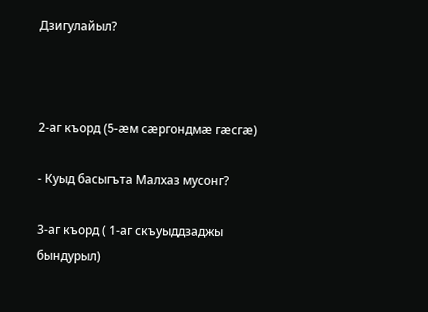Дзигулайыл?



2-аг къорд (5-æм сæргондмæ гæсгæ)

- Куыд басыгъта Малхаз мусонг?

3-аг къорд ( 1-аг скъуыддзаджы бындурыл)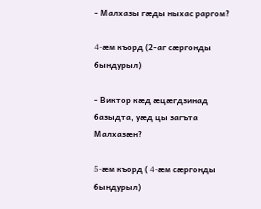- Малхазы гæды ныхас раргом?

4-æм къорд (2-аг сæргонды бындурыл)

- Виктор кæд æцæгдзинад  базыдта, уæд цы загъта Малхазæн?

5-æм къорд ( 4-æм сæргонды бындурыл)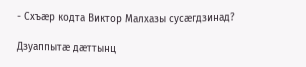- Схъæр кодта Виктор Малхазы сусæгдзинад?

Дзуаппытæ дæттынц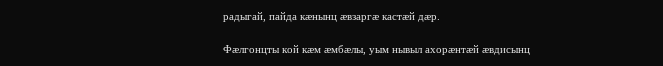радыгай, пайда кæнынц æвзаргæ кастæй дæр.

Фæлгонцты кой кæм æмбæлы, уым нывыл ахорæнтæй æвдисынц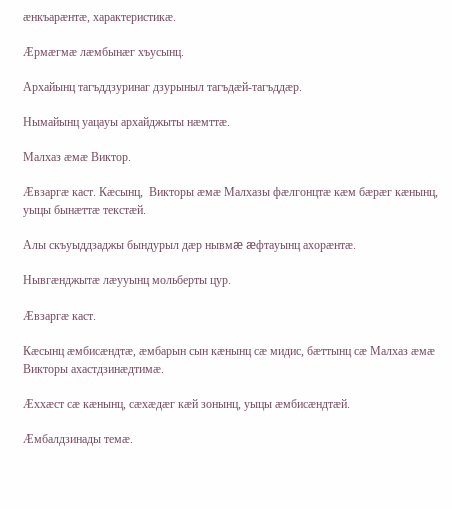æнкъарæнтæ, характеристикæ.

Æрмæгмæ лæмбынæг хъусынц.

Архайынц тагъддзуринаг дзурыныл тагъдæй-тагъддæр.

Нымайынц уацауы архайджыты нæмттæ.

Малхаз æмæ Виктор.

Æвзаргæ каст. Кæсынц,  Викторы æмæ Малхазы фæлгонцтæ кæм бæрæг кæнынц, уыцы бынæттæ текстæй.

Алы скъуыддзаджы бындурыл дæр нывмæ æфтауынц ахорæнтæ.

Нывгæнджытæ лæууынц мольберты цур.

Æвзаргæ каст.

Кæсынц æмбисæндтæ, æмбарын сын кæнынц сæ мидис, бæттынц сæ Малхаз æмæ Викторы ахастдзинæдтимæ.

Æххæст сæ кæнынц, сæхæдæг кæй зонынц, уыцы æмбисæндтæй.

Æмбалдзинады темæ.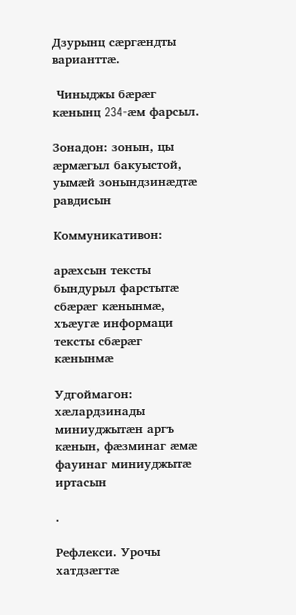Дзурынц сæргæндты варианттæ.

 Чиныджы бæрæг кæнынц 234-æм фарсыл.

Зонадон: зонын, цы æрмæгыл бакуыстой, уымæй зонындзинæдтæ равдисын

Коммуникативон:

арæхсын тексты бындурыл фарстытæ сбæрæг кæнынмæ, хъæугæ информаци тексты сбæрæг кæнынмæ

Удгоймагон: хæлардзинады миниуджытæн аргъ кæнын, фæзминаг æмæ фауинаг миниуджытæ иртасын

.

Рефлекси. Урочы хатдзæгтæ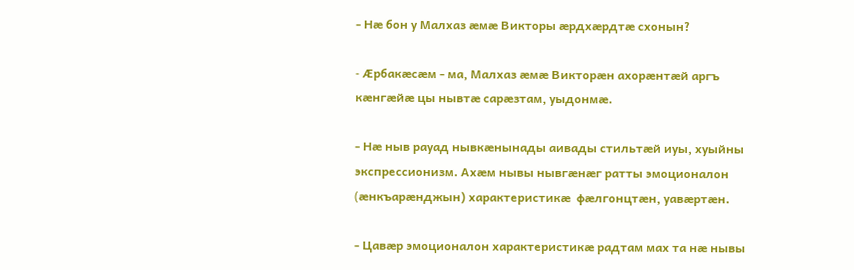- Нæ бон у Малхаз æмæ Викторы æрдхæрдтæ схонын?

- Æрбакæсæм - ма, Малхаз æмæ Викторæн ахорæнтæй аргъ кæнгæйæ цы нывтæ сарæзтам, уыдонмæ.

- Нæ ныв рауад нывкæнынады аивады стильтæй иуы, хуыйны экспрессионизм. Ахæм нывы нывгæнæг ратты эмоционалон (æнкъарæнджын) характеристикæ  фæлгонцтæн, уавæртæн.

- Цавæр эмоционалон характеристикæ радтам мах та нæ нывы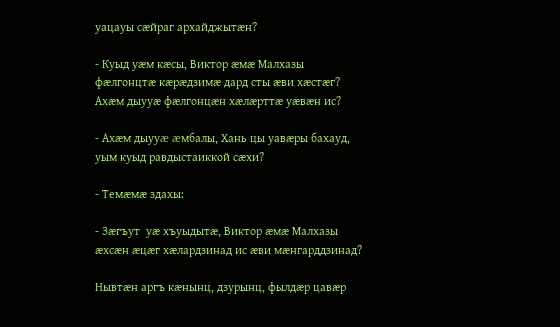уацауы сæйраг архайджытæн?

- Куыд уæм кæсы, Виктор æмæ Малхазы фæлгонцтæ кæрæдзимæ дард сты æви хæстæг? Ахæм дыууæ фæлгонцæн хæлæрттæ уæвæн ис?

- Ахæм дыууæ æмбалы, Хань цы уавæры бахауд, уым куыд равдыстаиккой сæхи?

- Темæмæ здахы:

- Зæгъут  уæ хъуыдытæ, Виктор æмæ Малхазы æхсæн æцæг хæлардзинад ис æви мæнгарддзинад?

Нывтæн аргъ кæнынц, дзурынц, фылдæр цавæр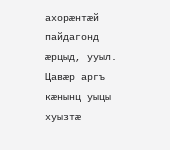ахорæнтæй пайдагонд æрцыд, ууыл. Цавæр аргъ кæнынц уыцы хуызтæ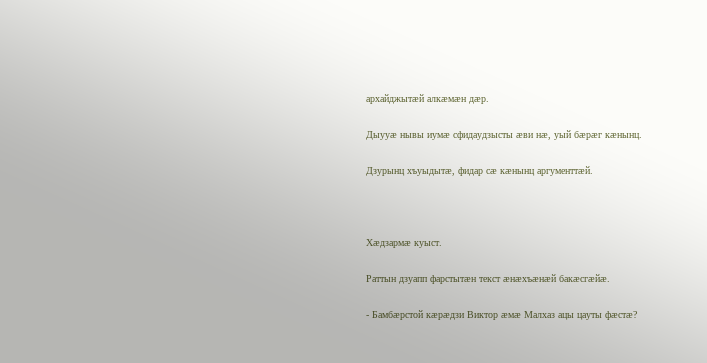архайджытæй алкæмæн дæр.

Дыууæ нывы иумæ сфидаудзысты æви нæ, уый бæрæг кæнынц.

Дзурынц хъуыдытæ, фидар сæ кæнынц аргументтæй.



Хæдзармæ куыст.

Раттын дзуапп фарстытæн текст æнæхъæнæй бакæсгæйæ.

- Бамбæрстой кæрæдзи Виктор æмæ Малхаз ацы цауты фæстæ?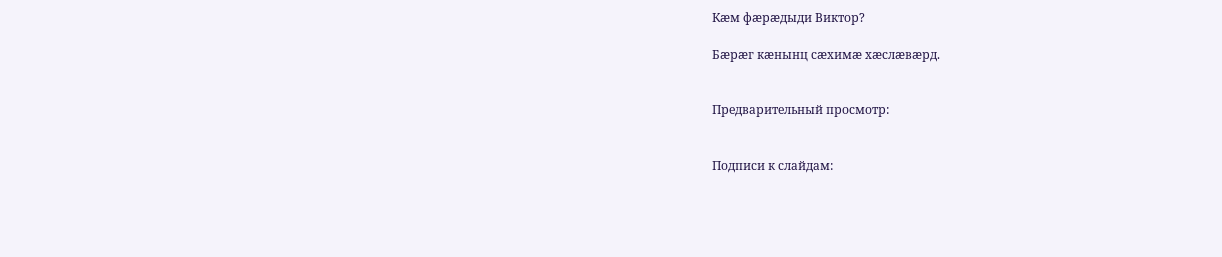Кæм фæрæдыди Виктор?

Бæрæг кæнынц сæхимæ хæслæвæрд.


Предварительный просмотр:


Подписи к слайдам: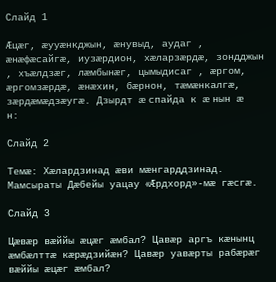Слайд 1

Æцæг, æууæнкджын, æнувыд, аудаг , æнæфæсайгæ, иузæрдион, хæларзæрдæ, зондджын , хъæлдзæг, лæмбынæг, цымыдисаг , æргом, æргомзæрдæ, æнæхин, бæрнон, тæмæнкалгæ, зæрдæмæдзæугæ. Дзырдт æ спайда к æ нын æ н:

Слайд 2

Темæ: Хæлардзинад æви мæнгарддзинад. Мамсыраты Дæбейы уацау «Æрдхорд»-мæ гæсгæ.

Слайд 3

Цæвæр вæййы æцæг æмбал? Цавæр аргъ кæнынц æмбæлттæ кæрæдзийæн? Цавæр уавæрты рабæрæг вæййы æцæг æмбал?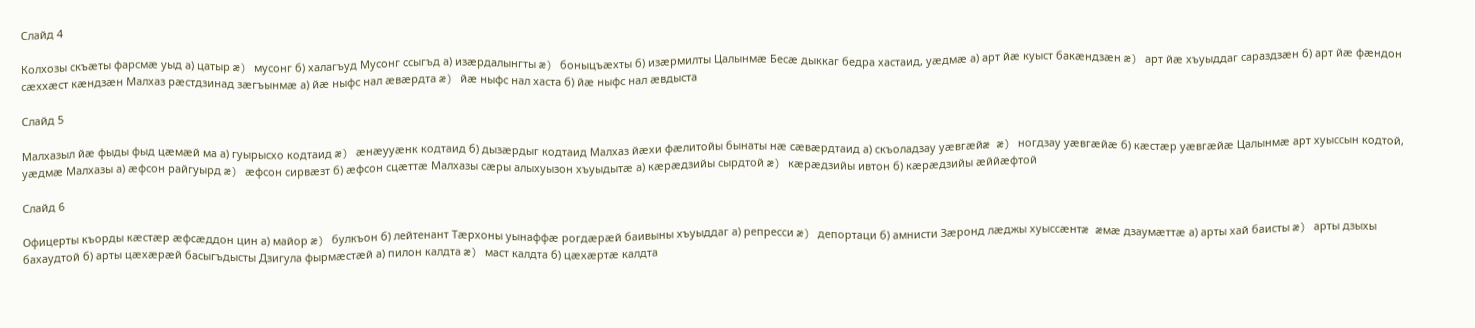Слайд 4

Колхозы скъæты фарсмæ уыд а) цатыр æ) мусонг б) халагъуд Мусонг ссыгъд а) изæрдалынгты æ) боныцъæхты б) изæрмилты Цалынмæ Бесæ дыккаг бедра хастаид, уæдмæ а) арт йæ куыст бакæндзæн æ) арт йæ хъуыддаг сараздзæн б) арт йæ фæндон сæххæст кæндзæн Малхаз рæстдзинад зæгъынмæ а) йæ ныфс нал æвæрдта æ) йæ ныфс нал хаста б) йæ ныфс нал æвдыста

Слайд 5

Малхазыл йæ фыды фыд цæмæй ма а) гуырысхо кодтаид æ) æнæууæнк кодтаид б) дызæрдыг кодтаид Малхаз йæхи фæлитойы бынаты нæ сæвæрдтаид а) скъоладзау уæвгæйæ æ) ногдзау уæвгæйæ б) кæстæр уæвгæйæ Цалынмæ арт хуыссын кодтой, уæдмæ Малхазы а) æфсон райгуырд æ) æфсон сирвæзт б) æфсон сцæттæ Малхазы сæры алыхуызон хъуыдытæ а) кæрæдзийы сырдтой æ) кæрæдзийы ивтон б) кæрæдзийы æййæфтой

Слайд 6

Офицерты къорды кæстæр æфсæддон цин а) майор æ) булкъон б) лейтенант Тæрхоны уынаффæ рогдæрæй баивыны хъуыддаг а) репресси æ) депортаци б) амнисти Зæронд лæджы хуыссæнтæ æмæ дзаумæттæ а) арты хай баисты æ) арты дзыхы бахаудтой б) арты цæхæрæй басыгъдысты Дзигула фырмæстæй а) пилон калдта æ) маст калдта б) цæхæртæ калдта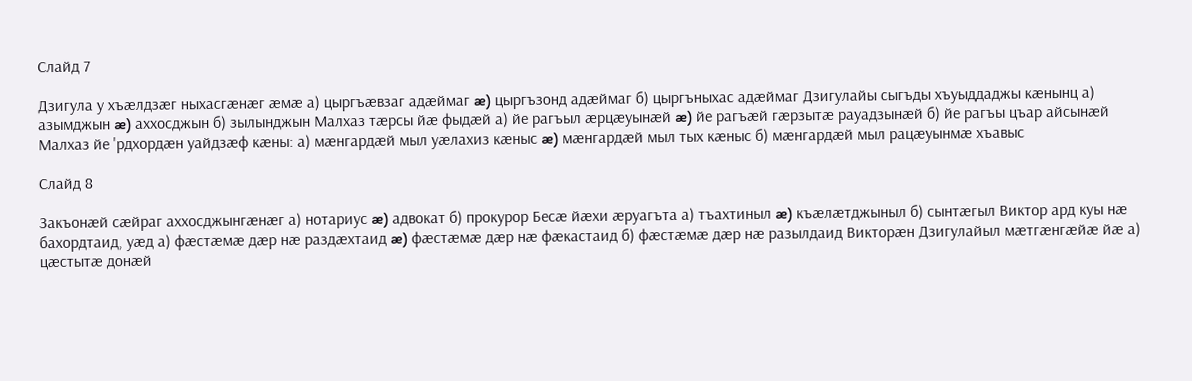Слайд 7

Дзигула у хъæлдзæг ныхасгæнæг æмæ а) цыргъæвзаг адæймаг æ) цыргъзонд адæймаг б) цыргъныхас адæймаг Дзигулайы сыгъды хъуыддаджы кæнынц а) азымджын æ) аххосджын б) зылынджын Малхаз тæрсы йæ фыдæй а) йе рагъыл æрцæуынæй æ) йе рагъæй гæрзытæ рауадзынæй б) йе рагъы цъар айсынæй Малхаз йе 'рдхордæн уайдзæф кæны: а) мæнгардæй мыл уæлахиз кæныс æ) мæнгардæй мыл тых кæныс б) мæнгардæй мыл рацæуынмæ хъавыс

Слайд 8

Закъонæй сæйраг аххосджынгæнæг а) нотариус æ) адвокат б) прокурор Бесæ йæхи æруагъта а) тъахтиныл æ) къæлæтджыныл б) сынтæгыл Виктор ард куы нæ бахордтаид, уæд а) фæстæмæ дæр нæ раздæхтаид æ) фæстæмæ дæр нæ фæкастаид б) фæстæмæ дæр нæ разылдаид Викторæн Дзигулайыл мæтгæнгæйæ йæ а) цæстытæ донæй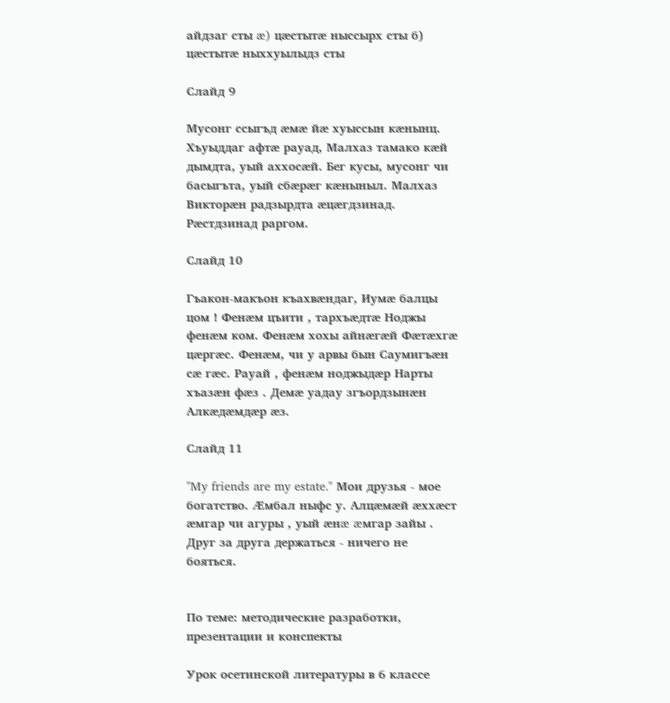айдзаг сты æ) цæстытæ ныссырх сты б) цæстытæ ныххуылыдз сты

Слайд 9

Мусонг ссыгъд æмæ йæ хуыссын кæнынц. Хъуыддаг афтæ рауад, Малхаз тамако кæй дымдта, уый аххосæй. Бег кусы, мусонг чи басыгъта, уый сбæрæг кæныныл. Малхаз Викторæн радзырдта æцæгдзинад. Рæстдзинад раргом.

Слайд 10

Гъакон-макъон къахвæндаг, Иумæ балцы цом ! Фенæм цъити , тархъæдтæ Ноджы фенæм ком. Фенæм хохы айнæгæй Фæтæхгæ цæргæс. Фенæм, чи у арвы бын Саумигъæн сæ гæс. Рауай , фенæм ноджыдæр Нарты хъазæн фæз . Демæ уадау згъордзынæн Алкæдæмдæр æз.

Слайд 11

"My friends are my estate." Мои друзья - мое богатство. Æмбал ныфс у. Алцæмæй æххæст æмгар чи агуры , уый æнæ æмгар зайы . Друг за друга держаться - ничего не бояться.


По теме: методические разработки, презентации и конспекты

Урок осетинской литературы в 6 классе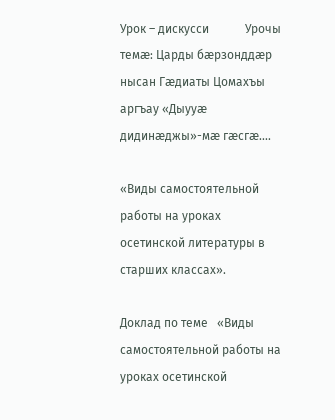Урок – дискусси            Урочы темæ: Царды бæрзонддæр нысан Гæдиаты Цомахъы аргъау «Дыууæ дидинæджы»-мæ гæсгæ....

«Виды самостоятельной работы на уроках осетинской литературы в старших классах».

Доклад по теме   «Виды самостоятельной работы на уроках осетинской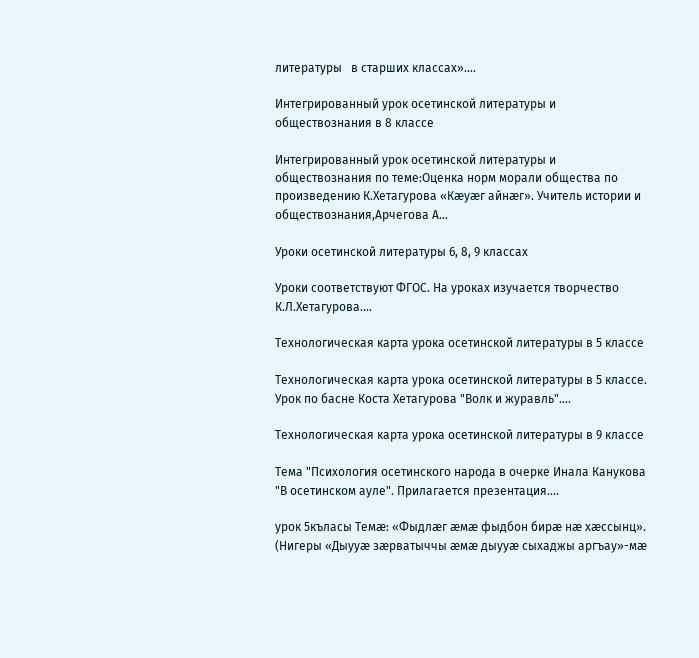литературы   в старших классах»....

Интегрированный урок осетинской литературы и обществознания в 8 классе

Интегрированный урок осетинской литературы и обществознания по теме:Оценка норм морали общества по произведению К.Хетагурова «Кæуæг айнæг». Учитель истории и обществознания,Арчегова А...

Уроки осетинской литературы 6, 8, 9 классах

Уроки соответствуют ФГОС. На уроках изучается творчество К.Л.Хетагурова....

Технологическая карта урока осетинской литературы в 5 классе

Технологическая карта урока осетинской литературы в 5 классе. Урок по басне Коста Хетагурова "Волк и журавль"....

Технологическая карта урока осетинской литературы в 9 классе

Тема "Психология осетинского народа в очерке Инала Канукова "В осетинском ауле". Прилагается презентация....

урок 5къласы Темæ: «Фыдлӕг ӕмӕ фыдбон бирӕ нӕ хӕссынц». (Нигеры «Дыууæ зæрватыччы æмæ дыууæ сыхаджы аргъау»-мæ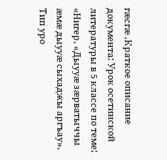гæсгæ .Краткое описание документа: Урок осетинской литературы в 5 классе по теме: «Нигер. «Дыууæ зæрватыччы æмæ дыууæ сыхаджы аргъау». Тип уро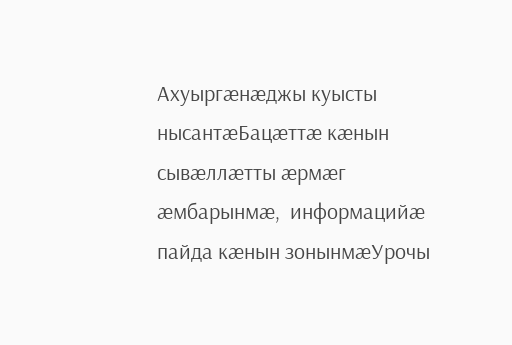Ахуыргæнæджы куысты нысантæБацæттæ кæнын сывæллæтты æрмæг æмбарынмæ,  информацийæ пайда кæнын зонынмæУрочы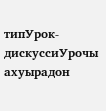типУрок- дискуссиУрочы ахуырадон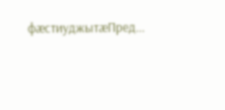фæстиуджытæПред...